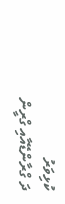ކުޅިވަރު
ދަ ގްރާންޑޭއާއި ގްރީން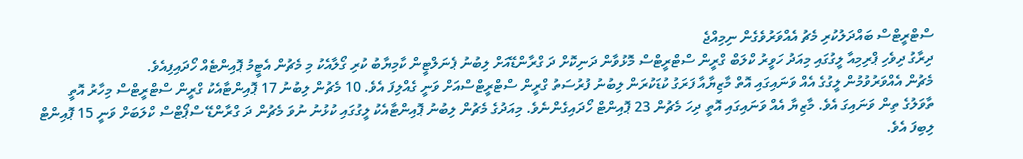ސްޓްރީޓްސް ބައްދަލުކުރި މެޗު އެއްވަރުވެގެން ނިމިއްޖެ
ދިރާގު ދިވެހި ޕްރިމިއާ ލީގުގައި މިއަދު ހަވީރު ކްލަބް ގްރީން ސްޓްރީޓްސް މޮޅުވާން ދަނިކޮށް ދަ ގްރާންޑޭއަށް ލިބުނު ޕެނަލްޓީން ކާމިޔާބު ކުރި ގޯލާއެކު މި މެޗުން އެޓީމު ޕޮއިންޓެއް ހޯދައިފިއެވެ.
މެޗުން އެއްވަރުވުމުން ލީގުގެ އެއް ވަނައިގައި އޮތް މާޒިޔާއާ ފަރަގު ކުޑަކުރަން ލިބުނު ފުރުސަތު ގްރީން ސްޓްރީޓްސްއަށް ވަނީ ގެއްލިފަ އެވެ. 10 މެޗުން ލިބުނު 17 ޕޮއިންޓާއެކު ގްރީން ސްޓްރީޓްސް މިހާރު އޮތީ ތާވަލުގެ ތިން ވަނައިގަ އެވެ. މާޒިޔާ އެއް ވަނައިގައި އޮތީ ދިހަ މެޗުން 23 ޕޮއިންޓް ހޯދައިގެންނެވެ. މިއަދުގެ މެޗުން ލިބުނު ޕޮއިންޓާއެކު ލީގުގައި ކުޅުނު ނުވަ މެޗުން ދަ ގްރާންޑޭ ސްޕޯޓްސް ކްލަބަށް ވަނީ 15 ޕޮއިންޓް ލިބިފަ އެވެ.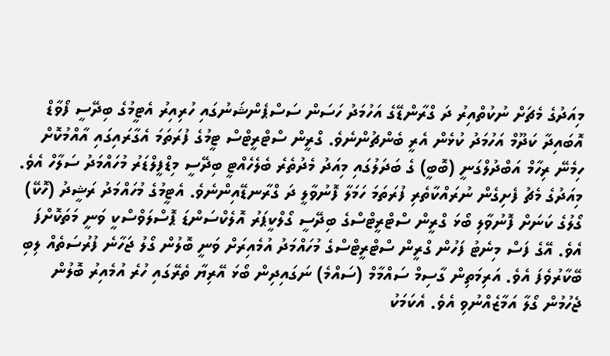މިއަދުގެ މެޗަށް ނުކުތްއިރު ދަ ގްރާންޑޭގެ އަހުމަދު ހަސަން ސަސްޕެންޝަނުގައި ހުރިއިރު އެޓީމުގެ ބިދޭސީ ފޯވާޑް އޮބައިދާ ކަދޫމް އަހުމަދު ކުޅެން އެރީ ބެންޗުންނެވެ. ގްރީން ސްޓްރީޓްސް ޓީމުގެ ފުރަތަމަ އެގާރައިގައި އާއްމުކޮށް ހިމެނޭ ރިހާމް އަބްދުލްގަނީ (ބޮބީ) ގެ ބަދަލުގައި މިއަދު މެދުތެރެ ބެލެހެއްޓީ ބިދޭސީ މިޑްފީލްޑަރު މުހައްމަދު ސަލާހް އެވެ.
މިއަދުގެ މެޗު ފެށިގެން ނުރައްކާތެރި ފުރަތަމަ ހަމަލާ ފޮނުވާލީ ދަ ގްރާނޑޭއިންނެވެ. އެޓީމުގެ މުހައްމަދު ރަޝީދު (ހޮކޭ) ގޯލުގެ ކަނަށް ފޮނުވާލި ބޯޅަ ގްރީން ސްޓްރީޓްސްގެ ބިދޭސީ ގޯލްކީޕަރު އޮލެކްސަންޑަ ޕޮސްލަވްސްކީ ވަނީ މަތަކޮށްފަ އެވެ. އޭގެ ފަސް މިނެޓު ފަހުން ގްރީން ސްޓްރީޓްސްގެ މުހައްމަދު އުމެއިރަށް ވަނީ ބޮލުން ގޯލު ޖަހާނެ ފުރުސަތެއް ލިބި ބޭކާރުވެފަ އެވެ. އަރިމަތިން ގާސިމް ސައްމާމް (ސައްމެ) ނަގައިދިން ބޯޅަ އޭރިޔާ ތެރޭގައި ހުރެ އުމެއިރު ބޮލުން ޖެހުމުން ގޯލާ އަމާޒެއްނުވި އެވެ. އެކަމަކު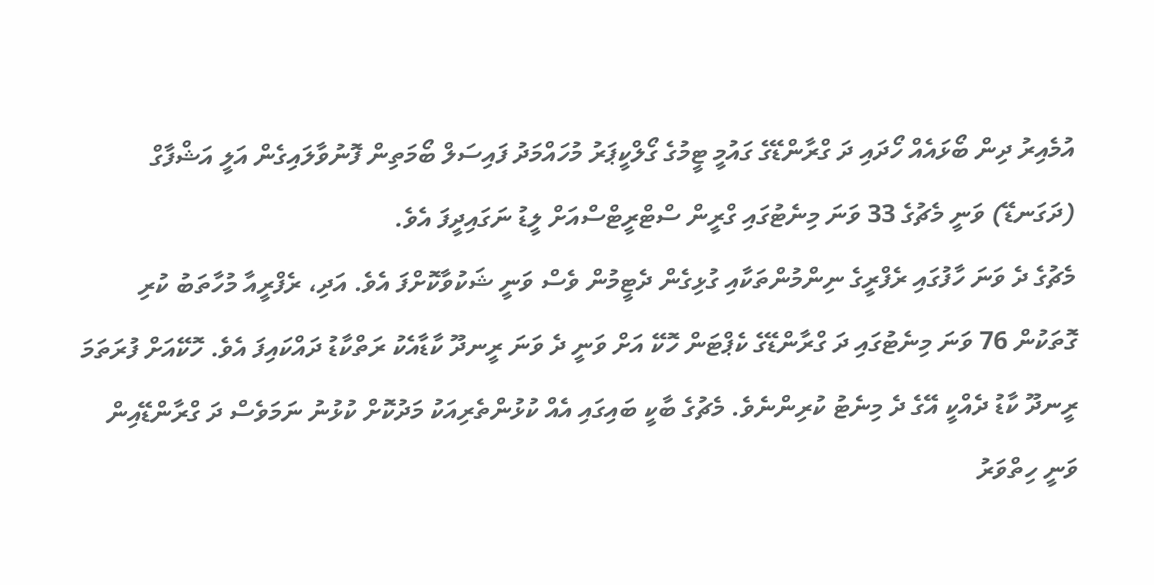އުމެއިރު ދިން ބޯޅައެއް ހޯދައި ދަ ގްރާންޑޭގެ ގައުމީ ޓީމުގެ ގޯލްކީޕަރު މުހައްމަދު ފައިސަލް ބޯމަތިން ފޮނުވާލައިގެން އަލީ އަޝްފާގް (ދަގަނޑޭ) ވަނީ މެޗުގެ 33 ވަނަ މިނެޓުގައި ގްރީން ސްޓްރީޓްސްއަށް ލީޑު ނަގައިދީފަ އެވެ.
މެޗުގެ ދެ ވަނަ ހާފުގައި ރެފްރީގެ ނިންމުންތަކާއި ގުޅިގެން ދެޓީމުން ވެސް ވަނީ ޝަކުވާކޮށްފަ އެވެ. އަދި، ރެފްރީއާ މުހާތަބު ކުރި ގޮތަކުން 76 ވަނަ މިނެޓުގައި ދަ ގްރާންޑޭގެ ކެޕްޓަން ހޮކޭ އަށް ވަނީ ދެ ވަނަ ރީނދޫ ކާޑާއެކު ރަތްކާޑު ދައްކައިފަ އެވެ. ހޮކޭއަށް ފުރަތަމަ ރީނދޫ ކާޑު ދެއްކީ އޭގެ ދެ މިނެޓު ކުރިންނެވެ. މެޗުގެ ބާކީ ބައިގައި އެއް ކުޅުންތެރިއަކު މަދުކޮށް ކުޅުނު ނަމަވެސް ދަ ގްރާންޑޭއިން ވަނީ ހިތްވަރު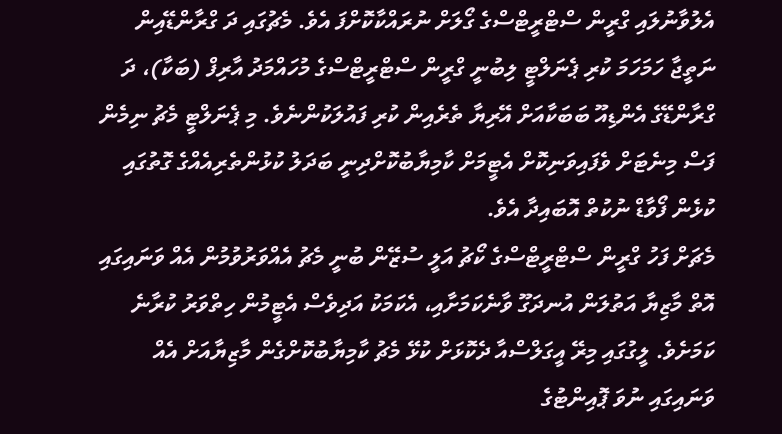އެލުވާނުލައި ގްރީން ސްޓްރީޓްސްގެ ގޯލަށް ނުރައްކާކޮށްފަ އެވެ. މެޗުގައި ދަ ގްރާންޑޭއިން ނަތީޖާ ހަމަހަމަ ކުރި ޕެނަލްޓީ ލިބުނީ ގްރީން ސްޓްރީޓްސްގެ މުހައްމަދު އާރިފް (ބަކާ)، ދަ ގްރާންޑޭގެ އެންޑިއޫ ބަބަކާއަށް އޭރިޔާ ތެރެއިން ކުރި ފައުލަކުންނެވެ. މި ޕެނަލްޓީ މެޗު ނިމެން ފަސް މިނެޓަށް ވެފައިވަނިކޮށް އެޓީމަށް ކާމިޔާބުކޮށްދިނީ ބަދަލު ކުޅުންތެރިއެއްގެ ގޮތުގައި ކުޅެން ފޯވާޑް ނުކުތް އޮބައިދާ އެވެ.
މެޗަށް ފަހު ގްރީން ސްޓްރީޓްސްގެ ކޯޗު އަލީ ސުޒޭން ބުނީ މެޗު އެއްވަރުވުމުން އެއް ވަނައިގައި އޮތް މާޒިޔާ އަތުލަން އުނދަގޫ ވާނެކަމަށާއި، އެކަމަކު އަދިވެސް އެޓީމުން ހިތްވަރު ކުރާނެ ކަމަށެވެ. ލީގުގައި މިރޭ އީގަލްސްއާ ދެކޮޅަށް ކުޅޭ މެޗު ކާމިޔާބުކޮށްގެން މާޒިޔާއަށް އެއް ވަނައިގައި ނުވަ ޕޮއިންޓުގެ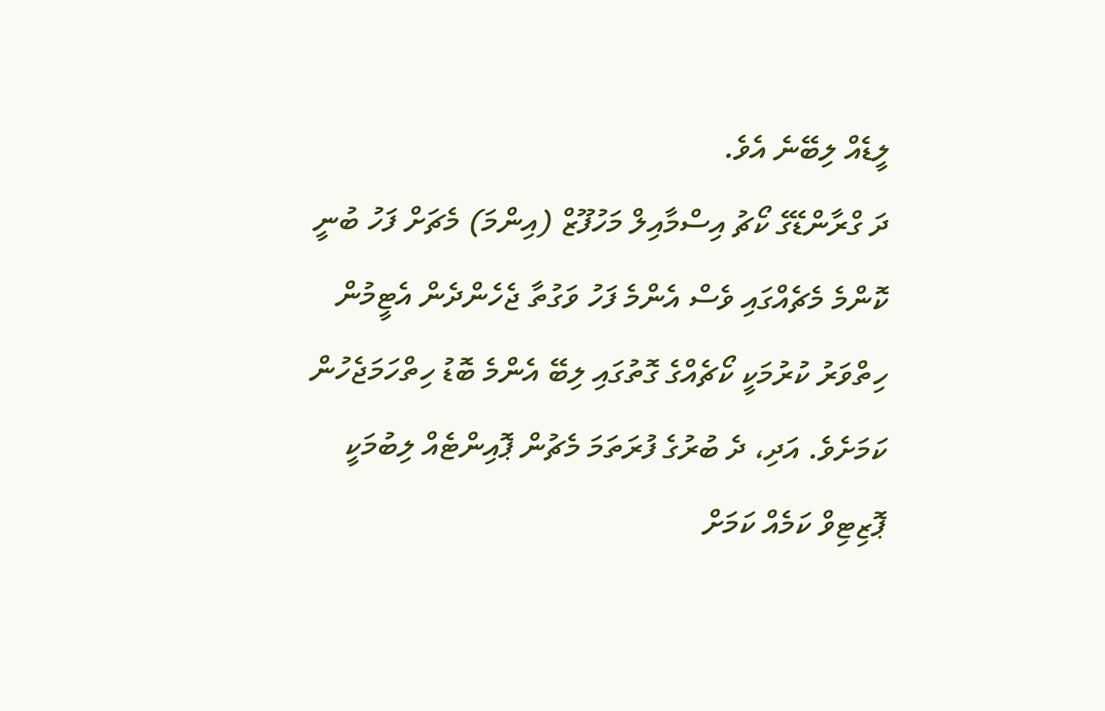ލީޑެއް ލިބޭނެ އެވެ.
ދަ ގްރާންޑޭގެ ކޯޗު އިސްމާއިލް މަހުފޫޒް (އިންމަ) މެޗަށް ފަހު ބުނީ ކޮންމެ މެޗެއްގައި ވެސް އެންމެ ފަހު ވަގުތާ ޖެހެންދެން އެޓީމުން ހިތްވަރު ކުރުމަކީ ކޯޗެއްގެ ގޮތުގައި ލިބޭ އެންމެ ބޮޑު ހިތްހަމަޖެހުން ކަމަށެވެ. އަދި، ދެ ބުރުގެ ފުރަތަމަ މެޗުން ޕޮއިންޓެއް ލިބުމަކީ ޕޮޒިޓިވް ކަމެއް ކަމަށް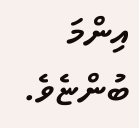އިންމަ ބުންޏެވެ.